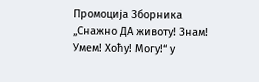Промоција Зборника „Снажно ДА животу! Знам! Умем! Хоћу! Могу!“ у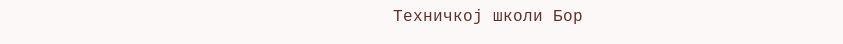Техничкој школи Бор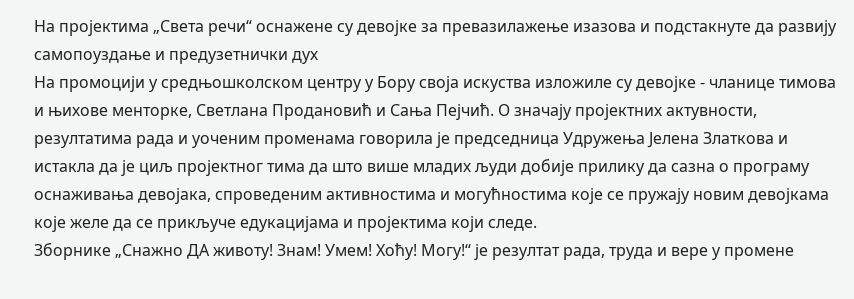На пројектима „Света речи“ оснажене су девојке за превазилажење изазова и подстакнуте да развију самопоуздање и предузетнички дух
На промоцији у средњошколском центру у Бору своја искуства изложиле су девојке - чланице тимова и њихове менторке, Светлана Продановић и Сања Пејчић. О значају пројектних актувности, резултатима рада и уоченим променама говорила је председница Удружења Јелена Златкова и истакла да је циљ пројектног тима да што више младих људи добије прилику да сазна о програму оснаживања девојака, спроведеним активностима и могућностима које се пружају новим девојкама које желе да се прикључе едукацијама и пројектима који следе.
Зборнике „Снажно ДА животу! Знам! Умем! Хоћу! Могу!“ је резултат рада, труда и вере у промене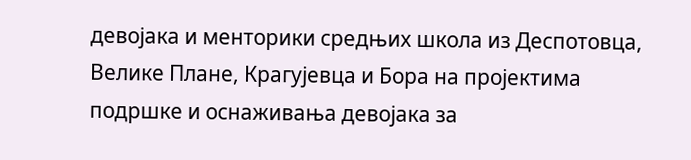девојака и менторики средњих школа из Деспотовца, Велике Плане, Крагујевца и Бора на пројектима подршке и оснаживања девојака за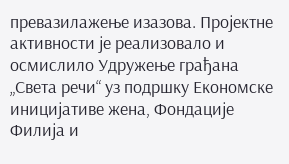превазилажење изазова. Пројектне активности је реализовало и осмислило Удружење грађана „Света речи“ уз подршку Економске иницијативе жена, Фондације Филија и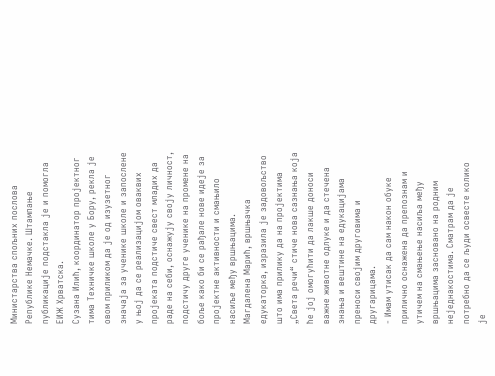Министарства спољних послова Републике Немачке. Штампање публикације подстакла је и помогла ЕИЖ Хрватска.
Сузана Илић, координатор пројектног тима Техничке школе у Бору, рекла је овом приликом да је од изузетног значаја за ученике школе и запослене у њој да се реализацијом оваквих пројеката подстиче свест младих да раде на себи, оснажују своју личност, подстичу друге ученике на промене на боље како би се рађале нове идеје за пројектне активности и смањило насиље међу вршњацима.
Магдалена Марић, вршњачка едукаторка, изразила је задовољство што има прилику да на пројектима „Света речи“ стиче нова сазнања која ће јој омогућити да лакше доноси важне животне одлуке и да стечена знања и вештине на едукацијама преноси својим друговима и другарицама.
- Имам утисак да сам након обуке прилично оснажена да препознам и утичем на смањење насиља међу вршњацима засновано на родним неједнакостима. Сматрам да је потребно да се људи освесте колико је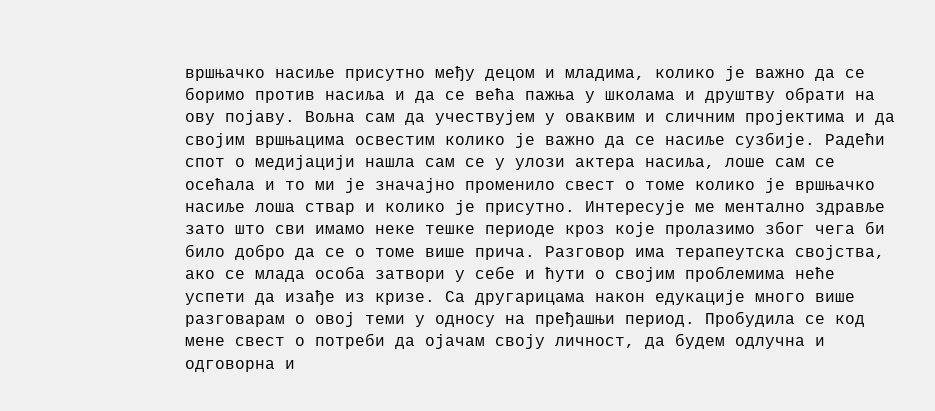вршњачко насиље присутно међу децом и младима, колико је важно да се боримо против насиља и да се већа пажња у школама и друштву обрати на ову појаву. Вољна сам да учествујем у оваквим и сличним пројектима и да својим вршњацима освестим колико је важно да се насиље сузбије. Радећи спот о медијацији нашла сам се у улози актера насиља, лоше сам се осећала и то ми је значајно променило свест о томе колико је вршњачко насиље лоша ствар и колико је присутно. Интересује ме ментално здравље зато што сви имамо неке тешке периоде кроз које пролазимо због чега би било добро да се о томе више прича. Разговор има терапеутска својства, ако се млада особа затвори у себе и ћути о својим проблемима неће успети да изађе из кризе. Са другарицама након едукације много више разговарам о овој теми у односу на пређашњи период. Пробудила се код мене свест о потреби да ојачам своју личност, да будем одлучна и одговорна и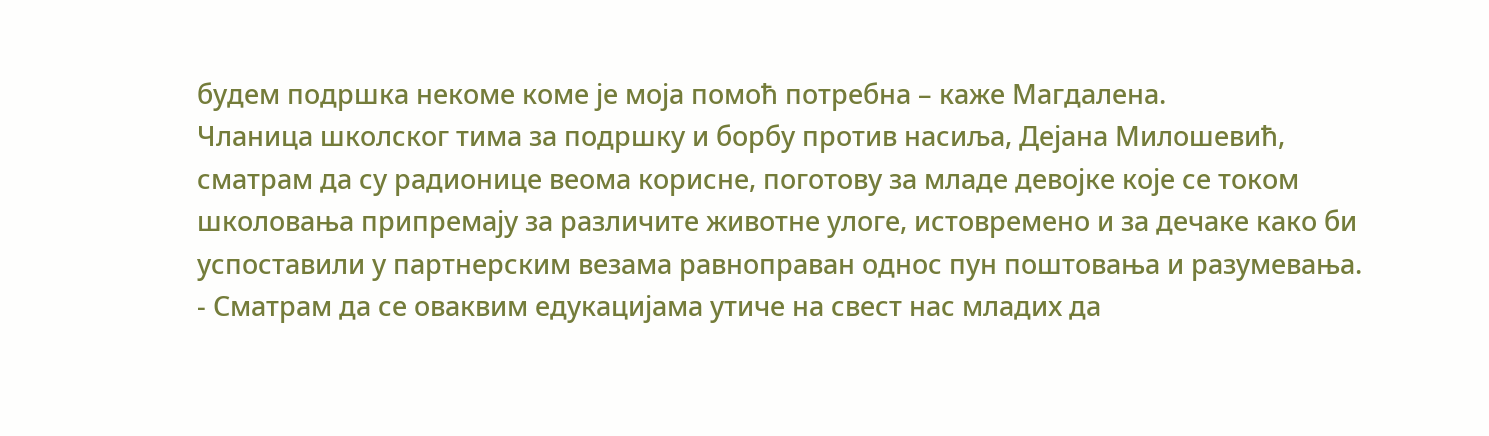будем подршка некоме коме је моја помоћ потребна – каже Магдалена.
Чланица школског тима за подршку и борбу против насиља, Дејана Милошевић, сматрам да су радионице веома корисне, поготову за младе девојке које се током школовања припремају за различите животне улоге, истовремено и за дечаке како би успоставили у партнерским везама равноправан однос пун поштовања и разумевања.
- Сматрам да се оваквим едукацијама утиче на свест нас младих да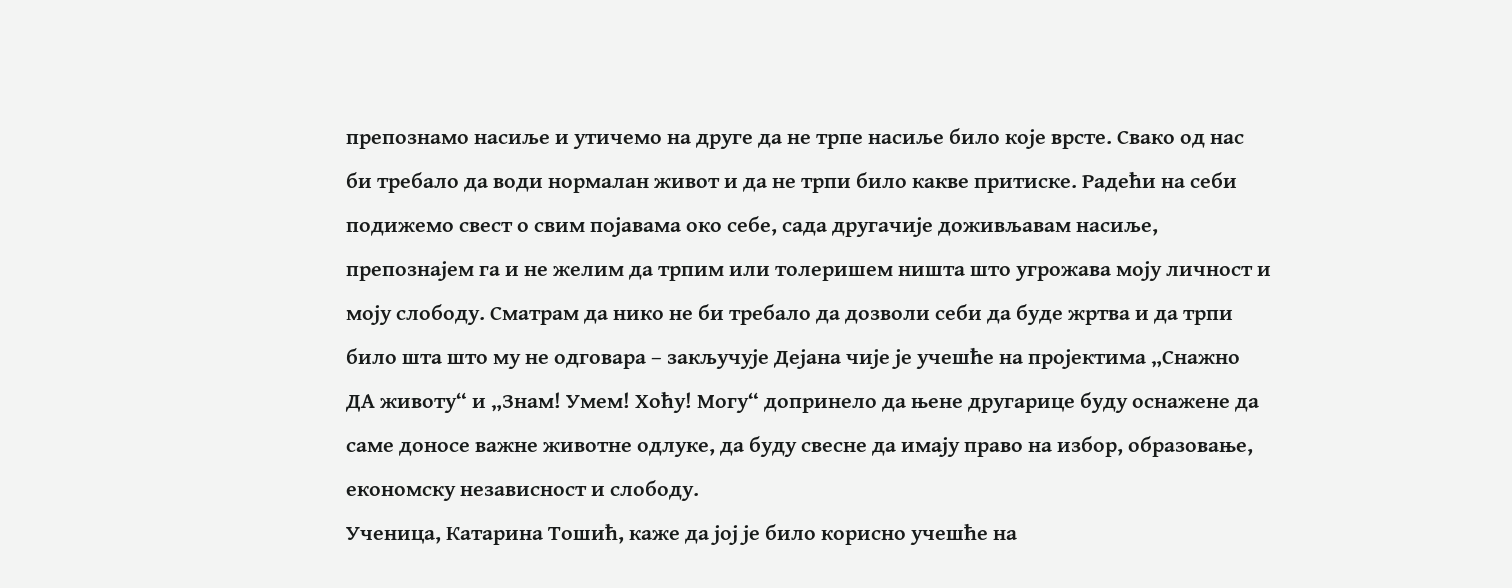препознамо насиље и утичемо на друге да не трпе насиље било које врсте. Свако од нас би требало да води нормалан живот и да не трпи било какве притиске. Радећи на себи подижемо свест о свим појавама око себе, сада другачије доживљавам насиље, препознајем га и не желим да трпим или толеришем ништа што угрожава моју личност и моју слободу. Сматрам да нико не би требало да дозволи себи да буде жртва и да трпи било шта што му не одговара – закључује Дејана чије је учешће на пројектима „Снажно ДА животу“ и „Знам! Умем! Хоћу! Могу“ допринело да њене другарице буду оснажене да саме доносе важне животне одлуке, да буду свесне да имају право на избор, образовање, економску независност и слободу.
Ученица, Катарина Тошић, каже да јој је било корисно учешће на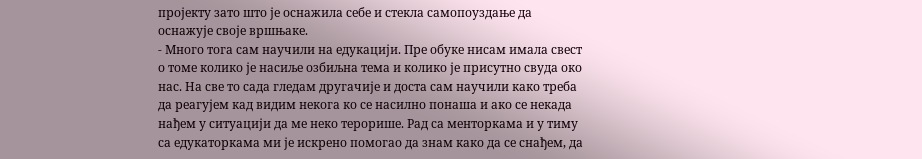пројекту зато што је оснажила себе и стекла самопоуздање да оснажује своје вршњаке.
- Много тога сам научили на едукацији. Пре обуке нисам имала свест о томе колико је насиље озбиљна тема и колико је присутно свуда око нас. На све то сада гледам другачије и доста сам научили како треба да реагујем кад видим некога ко се насилно понаша и ако се некада нађем у ситуацији да ме неко терорише. Рад са менторкама и у тиму са едукаторкама ми је искрено помогао да знам како да се снађем, да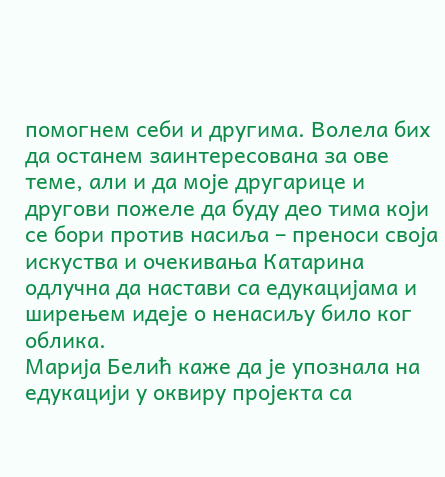помогнем себи и другима. Волела бих да останем заинтересована за ове теме, али и да моје другарице и другови пожеле да буду део тима који се бори против насиља – преноси своја искуства и очекивања Катарина одлучна да настави са едукацијама и ширењем идеје о ненасиљу било ког облика.
Марија Белић каже да је упознала на едукацији у оквиру пројекта са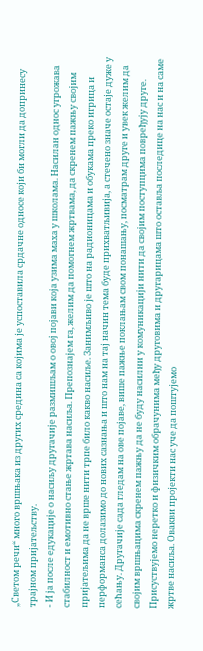„Светом речи“ много вршњака из других средина са којима је успоставила срдачне односе који би могли да допринесу трајном пријатељству.
- И ја после едукације о насиљу другачије размишљам о овој појави која узима маха у школама. Насилан однос угрожава стабилност и емотивно стање жртава насиља. Препознајем га, желим да помогнем жртвама, да скренем пажњу својим пријатељима да не врше нити трпе било какво насиље. Занимљиво је што на радионицама и обукама преко игрица и перформанса долазимо до нових сазнања и што нам на тај начин тема буде прихватљивија, а стечено значе остаје дуже у сећању. Другачије сада гледам на ове појаве, више пажње поклањам свом понашању, посматрам друге и увек желим да својим вршњацима скренем пажњу да не буду насилни у комуникацији нити да својим поступцима повређују друге. Присуствујемо неретко и физичким обрачунима међу друговима и другарицама што оставља последице на нас и на саме жртве насиља. Овакви пројекти нас уче да поштујемо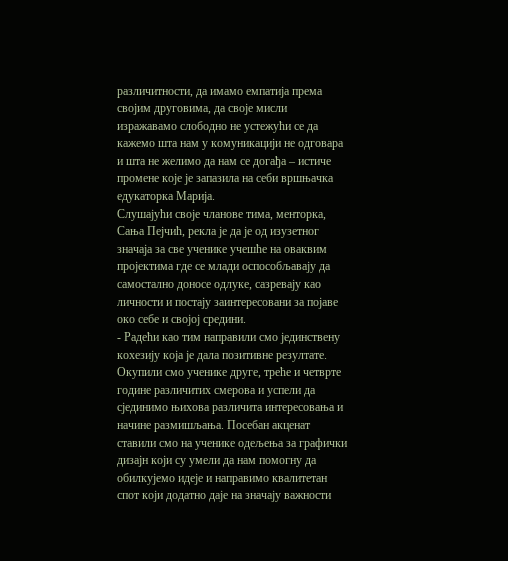различитности, да имамо емпатија према својим друговима, да своје мисли изражавамо слободно не устежући се да кажемо шта нам у комуникацији не одговара и шта не желимо да нам се догађа – истиче промене које је запазила на себи вршњачка едукаторка Марија.
Слушајући своје чланове тима, менторка, Сања Пејчић, рекла је да је од изузетног значаја за све ученике учешће на оваквим пројектима где се млади оспособљавају да самостално доносе одлуке, сазревају као личности и постају заинтересовани за појаве око себе и својој средини.
- Радећи као тим направили смо јединствену кохезију која је дала позитивне резултате. Окупили смо ученике друге, треће и четврте године различитих смерова и успели да сјединимо њихова различита интересовања и начине размишљања. Посебан акценат ставили смо на ученике одељења за графички дизајн који су умели да нам помогну да обилкујемо идеје и направимо квалитетан спот који додатно даје на значају важности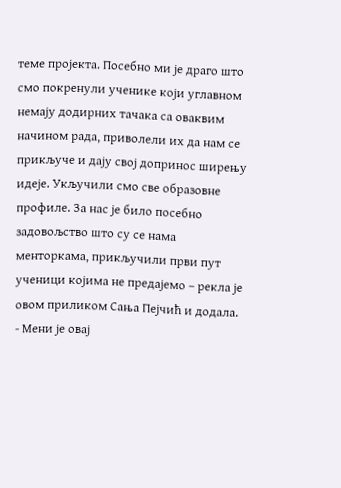теме пројекта. Посебно ми је драго што смо покренули ученике који углавном немају додирних тачака са оваквим начином рада, приволели их да нам се прикључе и дају свој допринос ширењу идеје. Укључили смо све образовне профиле. За нас је било посебно задовољство што су се нама менторкама, прикључили први пут ученици којима не предајемо – рекла је овом приликом Сања Пејчић и додала.
- Мени је овај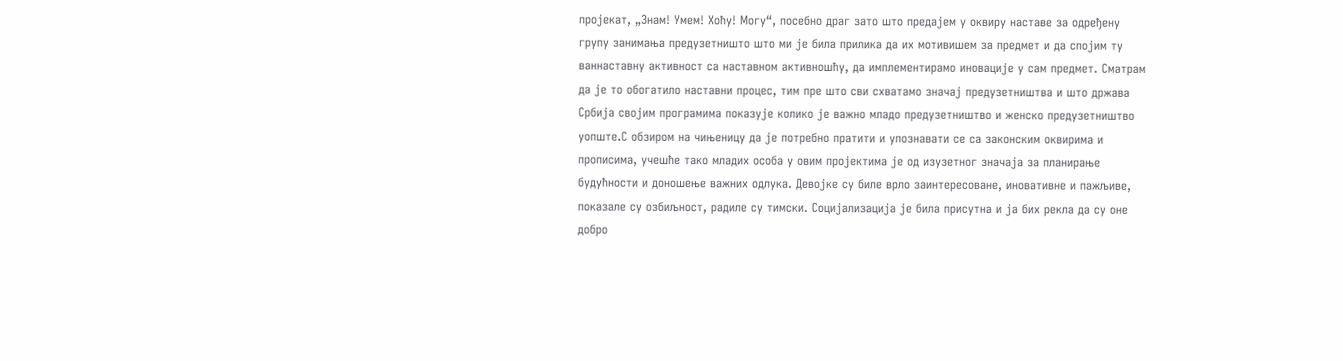пројекат, „Знам! Умем! Хоћу! Могу“, посебно драг зато што предајем у оквиру наставе за одређену групу занимања предузетништо што ми је била прилика да их мотивишем за предмет и да спојим ту ваннаставну активност са наставном активношћу, да имплементирамо иновације у сам предмет. Сматрам да је то обогатило наставни процес, тим пре што сви схватамо значај предузетништва и што држава Србија својим програмима показује колико је важно младо предузетништво и женско предузетништво уопште.С обзиром на чињеницу да је потребно пратити и упознавати се са законским оквирима и прописима, учешће тако младих особа у овим пројектима је од изузетног значаја за планирање будућности и доношење важних одлука. Девојке су биле врло заинтересоване, иновативне и пажљиве, показале су озбиљност, радиле су тимски. Социјализација је била присутна и ја бих рекла да су оне добро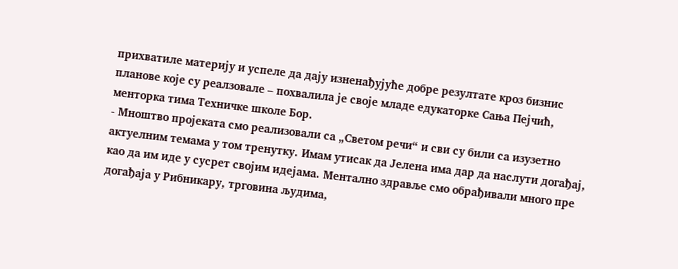прихватиле материју и успеле да дају изненађујуће добре резултате кроз бизнис планове које су реалзовале – похвалила је своје младе едукаторке Сања Пејчић, менторка тима Техничке школе Бор.
- Мноштво пројеката смо реализовали са „Светом речи“ и сви су били са изузетно актуелним темама у том тренутку. Имам утисак да Јелена има дар да наслути догађај, као да им иде у сусрет својим идејама. Ментално здравље смо обрађивали много пре догађаја у Рибникару, трговина људима,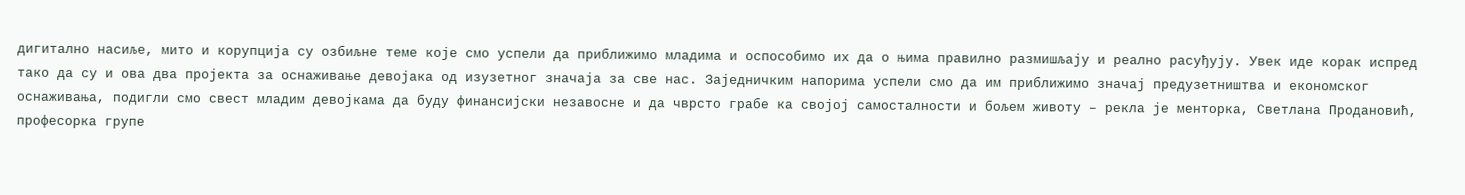дигитално насиље, мито и корупција су озбиљне теме које смо успели да приближимо младима и оспособимо их да о њима правилно размишљају и реално расуђују. Увек иде корак испред тако да су и ова два пројекта за оснаживање девојака од изузетног значаја за све нас. Заједничким напорима успели смо да им приближимо значај предузетништва и економског оснаживања, подигли смо свест младим девојкама да буду финансијски незавосне и да чврсто грабе ка својој самосталности и бољем животу – рекла је менторка, Светлана Продановић, професорка групе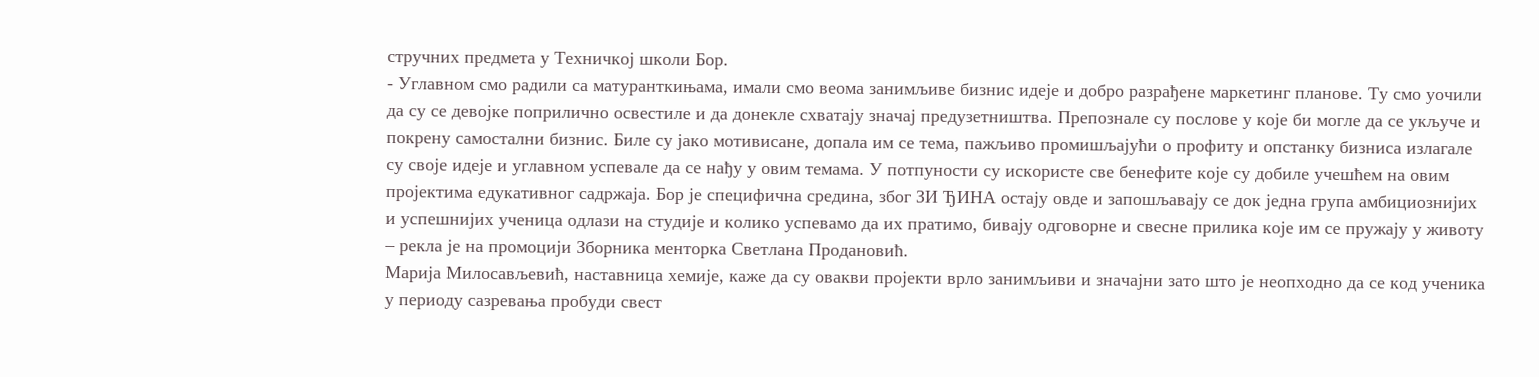стручних предмета у Техничкој школи Бор.
- Углавном смо радили са матуранткињама, имали смо веома занимљиве бизнис идеје и добро разрађене маркетинг планове. Ту смо уочили да су се девојке поприлично освестиле и да донекле схватају значај предузетништва. Препознале су послове у које би могле да се укључе и покрену самостални бизнис. Биле су јако мотивисане, допала им се тема, пажљиво промишљајући о профиту и опстанку бизниса излагале су своје идеје и углавном успевале да се нађу у овим темама. У потпуности су искористе све бенефите које су добиле учешћем на овим пројектима едукативног садржаја. Бор је специфична средина, због ЗИ ЂИНА остају овде и запошљавају се док једна група амбициознијих и успешнијих ученица одлази на студије и колико успевамо да их пратимо, бивају одговорне и свесне прилика које им се пружају у животу – рекла је на промоцији Зборника менторка Светлана Продановић.
Марија Милосављевић, наставница хемије, каже да су овакви пројекти врло занимљиви и значајни зато што је неопходно да се код ученика у периоду сазревања пробуди свест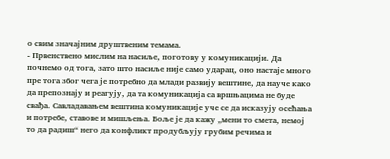о свим значајним друштвеним темама.
- Првенствено мислим на насиље, поготову у комуникацији. Да почнемо од тога, зато што насиље није само ударац, оно настаје много пре тога због чега је потребно да млади развију вештине, да науче како да препознају и реагују, да та комуникација са вршњацима не буде свађа. Савладавањем вештина комуникације уче се да исказују осећања и потребе, ставове и мишљења. Боље је да кажу „мени то смета, немој то да радиш“ него да конфликт продубљују грубим речима и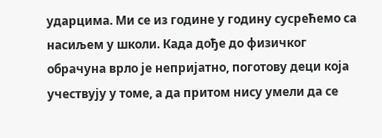ударцима. Ми се из године у годину сусрећемо са насиљем у школи. Када дође до физичког обрачуна врло је непријатно, поготову деци која учествују у томе, а да притом нису умели да се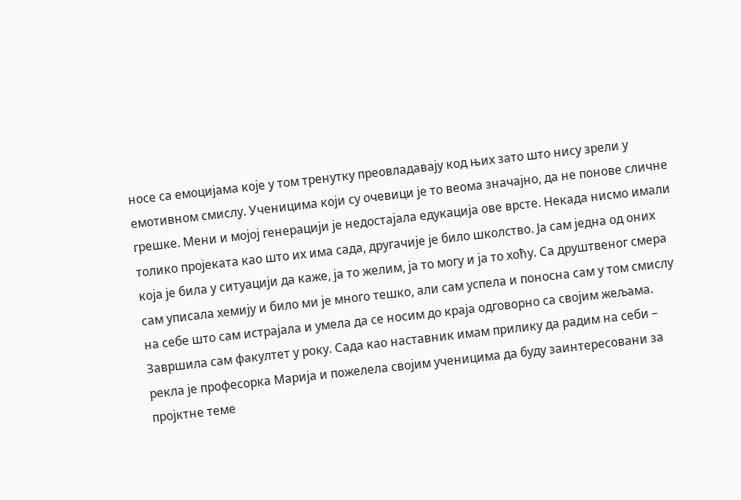носе са емоцијама које у том тренутку преовладавају код њих зато што нису зрели у емотивном смислу. Ученицима који су очевици је то веома значајно, да не понове сличне грешке. Мени и мојој генерацији је недостајала едукација ове врсте. Некада нисмо имали толико пројеката као што их има сада, другачије је било школство. Ја сам једна од оних која је била у ситуацији да каже, ја то желим, ја то могу и ја то хоћу. Са друштвеног смера сам уписала хемију и било ми је много тешко, али сам успела и поносна сам у том смислу на себе што сам истрајала и умела да се носим до краја одговорно са својим жељама. Завршила сам факултет у року. Сада као наставник имам прилику да радим на себи – рекла је професорка Марија и пожелела својим ученицима да буду заинтересовани за пројктне теме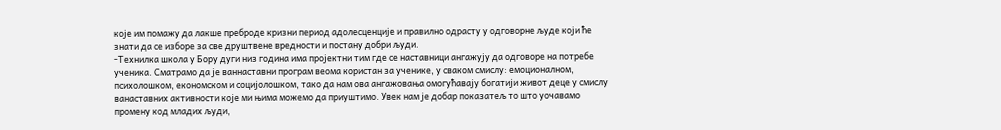које им помажу да лакше преброде кризни период адолесценције и правилно одрасту у одговорне људе који ће знати да се изборе за све друштвене вредности и постану добри људи.
-Технилка школа у Бору дуги низ година има пројектни тим где се наставници ангажују да одговоре на потребе ученика. Сматрамо да је ваннаставни програм веома користан за ученике, у сваком смислу: емоционалном, психолошком, економском и социјолошком, тако да нам ова ангажовања омогућавају богатији живот деце у смислу ванаставних активности које ми њима можемо да приуштимо. Увек нам је добар показатељ то што уочавамо промену код младих људи,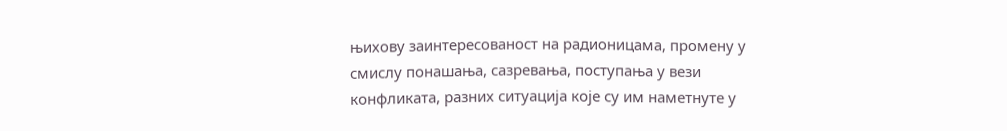њихову заинтересованост на радионицама, промену у смислу понашања, сазревања, поступања у вези конфликата, разних ситуација које су им наметнуте у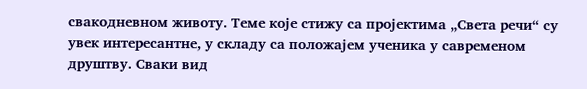свакодневном животу. Теме које стижу са пројектима „Света речи“ су увек интересантне, у складу са положајем ученика у савременом друштву. Сваки вид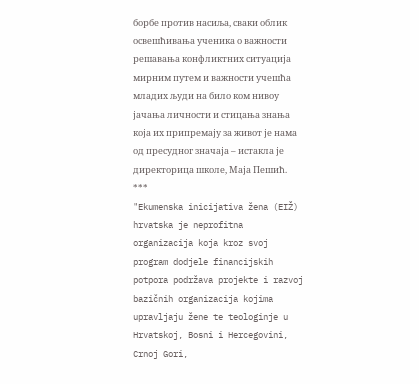борбе против насиља, сваки облик освешћивања ученика о важности решавања конфликтних ситуација мирним путем и важности учешћа младих људи на било ком нивоу јачања личности и стицања знања која их припремају за живот је нама од пресудног значаја – истакла је директорица школе, Маја Пешић.
***
"Ekumenska inicijativa žena (EIŽ) hrvatska je neprofitna organizacija koja kroz svoj program dodjele financijskih potpora podržava projekte i razvoj bazičnih organizacija kojima upravljaju žene te teologinje u Hrvatskoj, Bosni i Hercegovini, Crnoj Gori,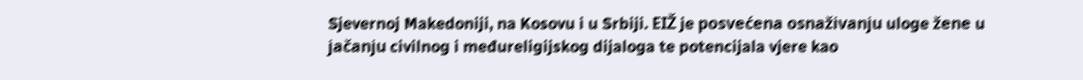Sjevernoj Makedoniji, na Kosovu i u Srbiji. EIŽ je posvećena osnaživanju uloge žene u jačanju civilnog i međureligijskog dijaloga te potencijala vjere kao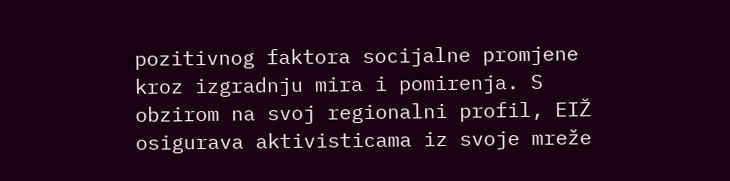pozitivnog faktora socijalne promjene kroz izgradnju mira i pomirenja. S obzirom na svoj regionalni profil, EIŽ osigurava aktivisticama iz svoje mreže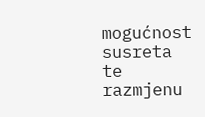mogućnost susreta te razmjenu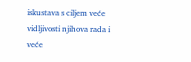iskustava s ciljem veće vidljivosti njihova rada i veće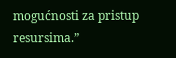mogućnosti za pristup resursima.”